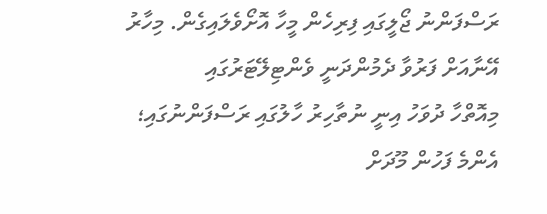ރަސްފަންނު ޖޯލީގައި ފިރިހެން މީހާ އޮށޯވެލައިގެން. މިހާރު އޭނާއަށް ފަރުވާ ދެމުންދަނީ ވެންޓިލޭޓަރުގައި
މިއޮތްހާ ދުވަހު އިނީ ނުތާހިރު ހާލުގައި ރަސްފަންނުގައި؛ އެންމެ ފަހުން މޫދަށް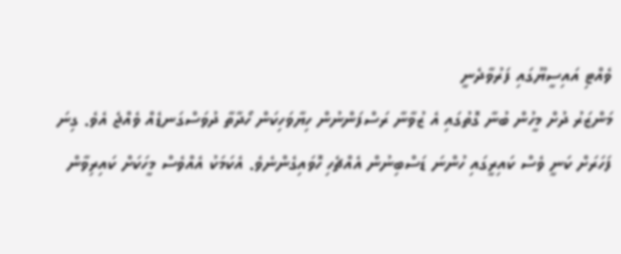ވެއްޓި އައިސީޔޫގައި ފަރުވާދެނީ
މަންޒަރު ދުށް މީހުން ބުނާ ގޮތުގައި އެ ޒުވާނާ ރަސްފަންނުން ހިޔާވަހިކަން ހޯދާތާ ދުވަސްގަނޑެއް ވެއްޖެ އެވެ. ގިނަ ފަހަރަށް ކަނީ ވެސް ކައިރީގައި ހުންނަ ޑަސްބިނުން އެއްޗެހި ހޮވައިގެންނެވެ. އެކަމަކު އެއްވެސް މީހަކަށް ކައިރިވާން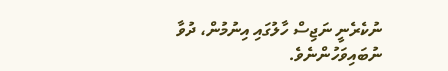ނުކެރެނީ ނަޖިސް ހާލުގައި އިނުމުން، ދުވާ ނުބައިވަހުންނެވެ.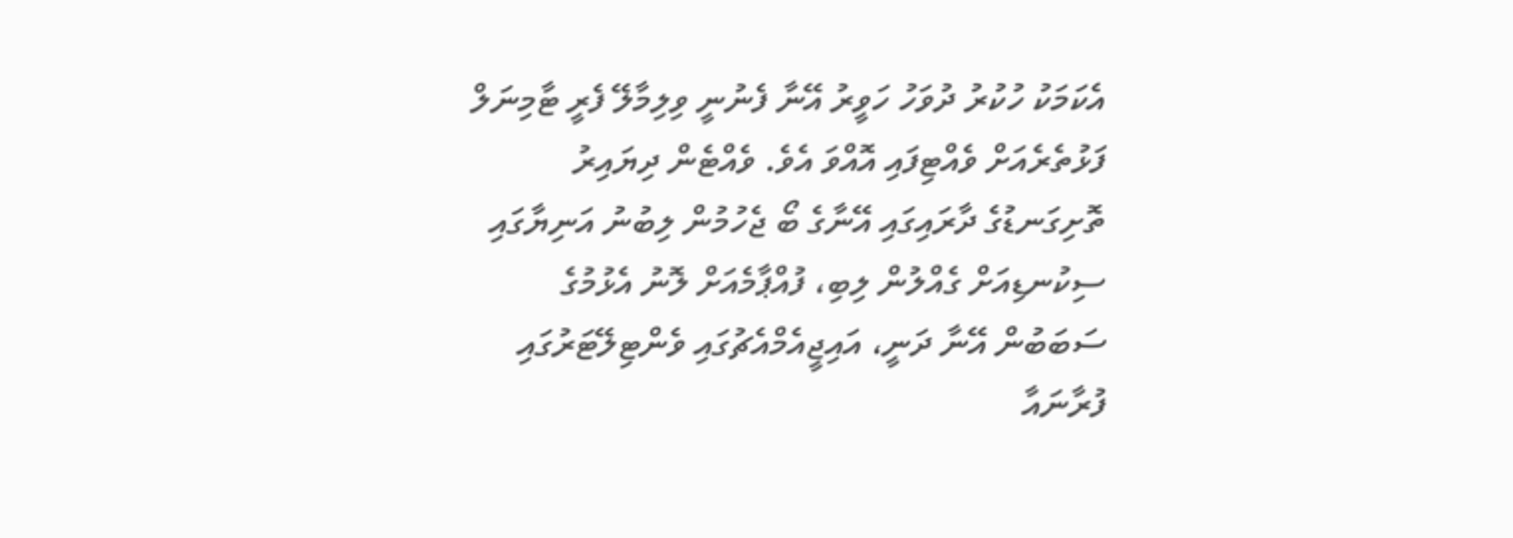އެކަމަކު ހުކުރު ދުވަހު ހަވީރު އޭނާ ފެނުނީ ވިލިމާލޭ ފެރީ ޓާމިނަލް ފަޅުތެރެއަށް ވެއްޓިފައި އޮއްވަ އެވެ. ވެއްޓެން ދިޔައިރު ތޮށިގަނޑުގެ ދާރައިގައި އޭނާގެ ބޯ ޖެހުމުން ލިބުނު އަނިޔާގައި ސިކުނޑިއަށް ގެއްލުން ލިބި، ފުއްޕާމެއަށް ލޮނު އެޅުމުގެ ސަބަބުން އޭނާ ދަނީ، އައިޖީއެމްއެޗުގައި ވެންޓިލޭޓަރުގައި ފުރާނައާ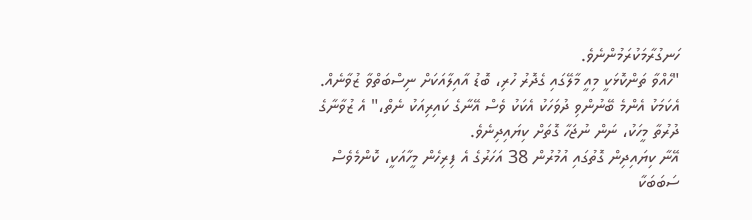ހަނގުރާމަކުރަމުންނެވެ.
"ހެއްވާ ތަންކޮޅަކީ މިއީ މާލޭގައި ގެދޮރު ހުރި، ބޮޑު އާއިލާއަކަށް ނިސްބަތްވާ ޒުވާނެއް. އެކަމަކު އެންމެ ބޭނުންވި ދުވަހަކު އެކަކު ވެސް އޭނާގެ ކައިރިއަކު ނެތް،" އެ ޒުވާނާގެ ދުރުތާ މީހަކު، ނަން ނުޖަހާ ގޮތަށް ކިޔައިދިނެވެ.
އޭނާ ކިޔައިދިން ގޮތުގައި އުމުރުން 38 އަހަރުގެ އެ ފިރިހެން މީހާއަކީ، ކޮންމެވެސް ސަބަބަކާ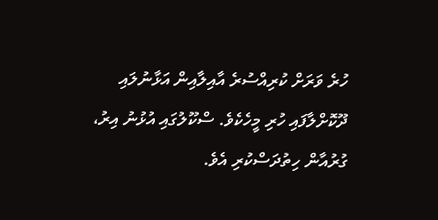ހުރެ ވަރަށް ކުރިއްސުރެ އާއިލާއިން އަޅާނުލައި ދޫކޮށްލާފައި ހުރި މީހެކެވެ. ސްކޫލުގައި އުޅުނު އިރު، ގުރުއާން ހިތުދަސްކުރި އެވެ.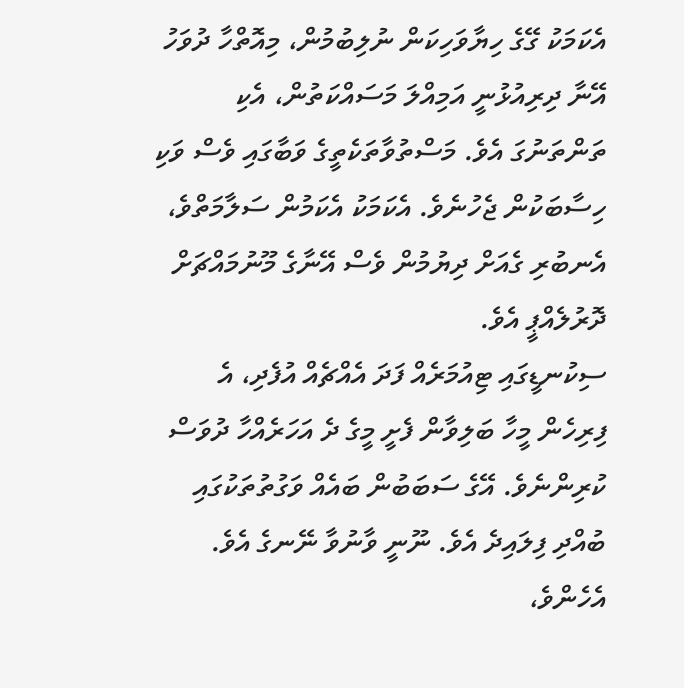އެކަމަކު ގޭގެ ހިޔާވަހިކަން ނުލިބުމުން، މިއޮތްހާ ދުވަހު އޭނާ ދިރިއުޅުނީ އަމިއްލަ މަސައްކަތުން، އެކި ތަންތަނުގަ އެވެ. މަސްތުވާތަކެތީގެ ވަބާގައި ވެސް ވަކި ހިސާބަކުން ޖެހުނެވެ. އެކަމަކު އެކަމުން ސަލާމަތްވެ، އެނބުރި ގެއަށް ދިޔުމުން ވެސް އޭނާގެ މޫނުމައްޗަށް ދޮރުލެއްޕީ އެވެ.
ސިކުނޑީގައި ޓިއުމަރެއް ފަދަ އެއްޗެއް އުފެދި، އެ ފިރިހެން މީހާ ބަލިވާން ފެށީ މީގެ ދެ އަހަރެއްހާ ދުވަސް ކުރިންނެވެ. އޭގެ ސަބަބުން ބައެއް ވަގުތުތަކުގައި ބުއްދި ފިލައިދެ އެވެ. ނޫނީ ވާނުވާ ނޭނގެ އެވެ. އެހެންވެ،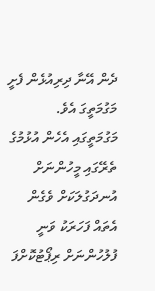ދެން އޭނާ ދިރިއުޅެން ފެށީ މަގުމަތީގަ އެވެ.
މަގުމަތީގައި އެހެން އުޅުމުގެ ތެރޭގައި މީހުންނަށް އުނދަގުލަކަށް ވެގެން އެތައް ފަހަރަކު ވަނީ ފުލުހުންނަށް ރިޕޯޓުކޮށްފަ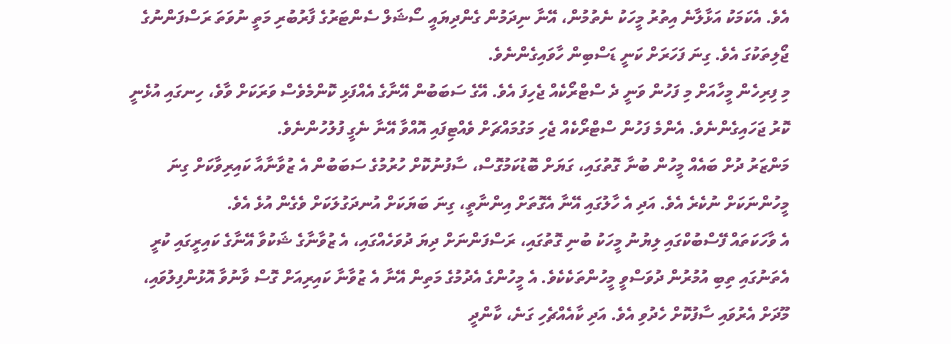އެވެ. އެކަމަކު އަޅާލާނެ އިތުރު މީހަކު ނެތުމުން، އޭނާ ނިދަމުން ގެންދިޔައީ ސޯޝަލް ސެންޓަރުގެ ފާރުބުރި މަތީ ނުވަތަ ރަސްފަންނުގެ ޖޯލިތަކުގަ އެވެ. ގިނަ ފަހަރަށް ކަނީ ޑަސްބިން ހާވައިގެންނެވެ.
މި ފިރިހެން މީހާއަށް މި ފަހުން ވަނީ ދެ ސްޓްރޯކެއް ޖެހިފަ އެވެ. އޭގެ ސަބަބުން އޭނާގެ އެއްފަޅި ކޮންމެވެސް ވަރަކަށް ވާވެ، ހިނގައި އުޅެނީ ކޮރު ޖަހައިގެންނެވެ. އެންމެ ފަހުން ސްޓްރޯކެއް ޖެހި މަގުމައްޗަށް ވެއްޓިފައި އޮއްވާ އޭނާ ނެގީ ފުލުހުންނެވެ.
މަންޒަރު ދުށް ބައެއް މީހުން ބުނާ ގޮތުގައި، ގަޔަށް ބޮޑުކަމުގޮސް، ސާފުނުކޮށް ހުރުމުގެ ސަބަބުން އެ ޒުވާނާއާ ކައިރިވާކަށް ގިނަ މީހުންނަކަށް ނުކެރެ އެވެ. އަދި އެ ހާލުގައި އޭނާ އެގޮތަށް އިންނާތީ، ގިނަ ބަޔަކަށް އުނދަގުލަކަށް ވެގެން އުޅެ އެވެ.
އެ ވާހަކަތައް ފޭސްބުކްގައި ލިޔުނު މީހަކު ބުނި ގޮތުގައި، ރަސްފަންނަށް ދިޔަ ދުވަހެއްގައި، އެ ޒުވާނާގެ ޝަކުވާ އޭނާގެ ކައިރީގައި ކުރީ އެތަނުގައި ތިބި އުމުރުން ދުވަސްވީ މީހުންތަކެކެވެ. އެ މީހުންގެ އެދުމުގެ މަތިން އޭނާ އެ ޒުވާނާ ކައިރިއަށް ގޮސް ވާނުވާ އޮޅުންފިލުވައި، މޫދަށް އެރުވައި ސާފުކޮށް ހެދުވި އެވެ. އަދި ކާއެއްޗެހި ގަނެ، ކާންދީ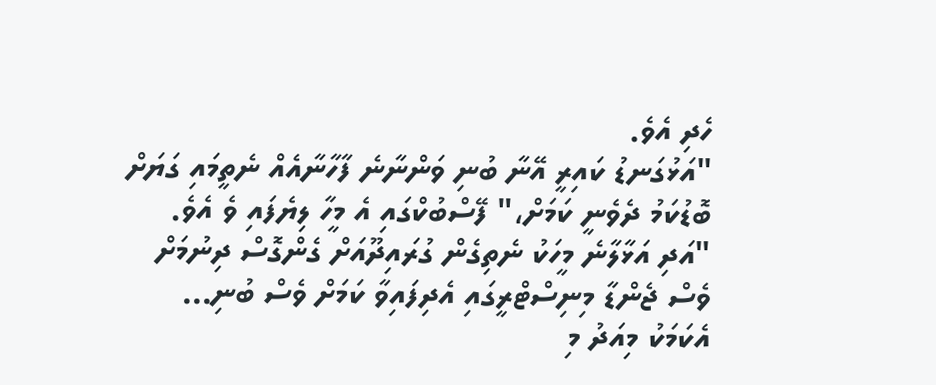ހެދި އެވެ.
"އަޅުގަނޑު ކައިރީ އޭނާ ބުނި ވަންނާނެ ފާހާނާއެއް ނެތީމައި ގަޔަށް ބޮޑުކަމު ދެވެނީ ކަމަށް،" ފޭސްބުކްގައި އެ މީހާ ލިޔެފައި ވެ އެވެ.
"އަދި އަޅާލާނެ މީހަކު ނެތިގެން ގުރައިދޫއަށް ގެންގޮސް ދިނުމަށް ވެސް ޖެންޑާ މިނިސްޓްރީގައި އެދިފައިވާ ކަމަށް ވެސް ބުނި... އެކަމަކު މިއަދު މި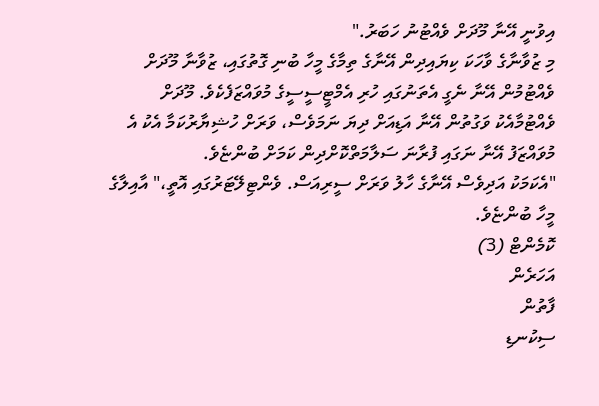އިވުނީ އޭނާ މޫދަށް ވެއްޓުނު ހަބަރު."
މި ޒުވާނާގެ ވާހަކަ ކިޔައިދިން އޭނާގެ ތިމާގެ މީހާ ބުނި ގޮތުގައި، ޒުވާނާ މޫދަށް ވެއްޓުމުން އޭނާ ނެގީ އެތަނުގައި ހުރި އެމްޓީސީސީގެ މުވައްޒަފެކެވެ. މޫދަށް ވެއްޓުމާއެކު ވަގުތުން އޭނާ އަޑިއަށް ދިޔަ ނަމަވެސް، ވަރަށް ހުޝިޔާރުކަމާ އެކު އެ މުވައްޒަފު އޭނާ ނަގައި ފުރާނަ ސަލާމަތްކޮށްދިން ކަމަށް ބުންޏެވެ.
"އެކަމަކު އަދިވެސް އޭނާގެ ހާލު ވަރަށް ސީރިއަސް. ވެންޓިލޭޓަރުގައި އޮތީ،" އާއިލާގެ މީހާ ބުންޏެވެ.
ކޮމެންޓް (3)
އަހަރެން
ފާތުން
ސިކުނޑި